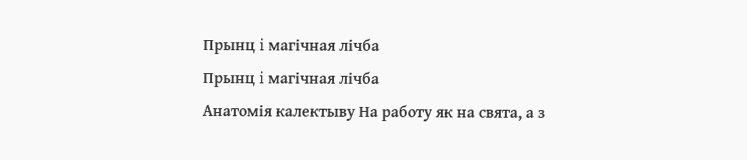Прынц i магiчная лiчба
Прынц i магiчная лiчба
Анатомія калектыву На работу як на свята, а з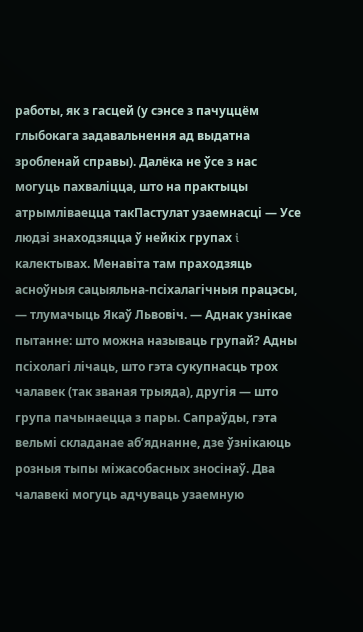работы, як з гасцей (у сэнсе з пачуццём глыбокага задавальнення ад выдатна зробленай справы). Далёка не ўсе з нас могуць пахвалiцца, што на практыцы атрымлiваецца такПастулат узаемнасцi — Усе людзi знаходзяцца ў нейкiх групах i калектывах. Менавiта там праходзяць асноўныя сацыяльна-псiхалагiчныя працэсы, — тлумачыць Якаў Львовiч. — Аднак узнiкае пытанне: што можна называць групай? Адны псiхолагi лiчаць, што гэта сукупнасць трох чалавек (так званая трыяда), другiя — што група пачынаецца з пары. Сапраўды, гэта вельмi складанае аб’яднанне, дзе ўзнiкаюць розныя тыпы мiжасобасных зносiнаў. Два чалавекi могуць адчуваць узаемную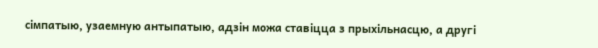сiмпатыю, узаемную антыпатыю, адзiн можа ставiцца з прыхiльнасцю, а другi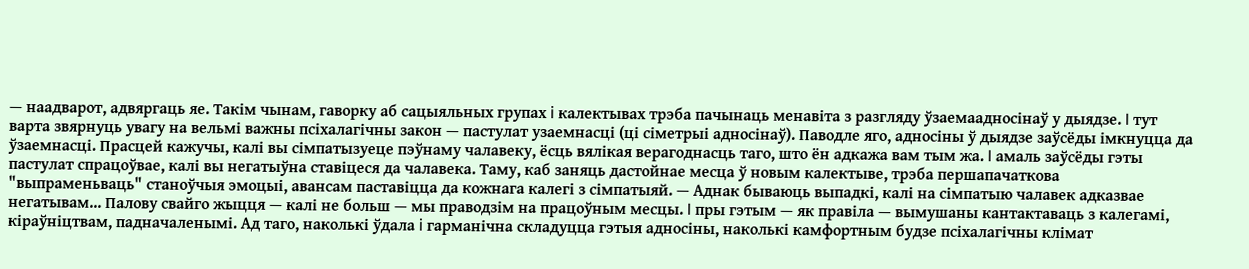— наадварот, адвяргаць яе. Такiм чынам, гаворку аб сацыяльных групах i калектывах трэба пачынаць менавiта з разгляду ўзаемаадносiнаў у дыядзе. I тут варта звярнуць увагу на вельмi важны псiхалагiчны закон — пастулат узаемнасцi (цi сiметрыi адносiнаў). Паводле яго, адносiны ў дыядзе заўсёды iмкнуцца да ўзаемнасцi. Прасцей кажучы, калi вы сiмпатызуеце пэўнаму чалавеку, ёсць вялiкая верагоднасць таго, што ён адкажа вам тым жа. I амаль заўсёды гэты пастулат спрацоўвае, калi вы негатыўна ставiцеся да чалавека. Таму, каб заняць дастойнае месца ў новым калектыве, трэба першапачаткова "выпраменьваць" станоўчыя эмоцыi, авансам паставiцца да кожнага калегi з сiмпатыяй. — Аднак бываюць выпадкi, калi на сiмпатыю чалавек адказвае негатывам... Палову свайго жыцця — калi не больш — мы праводзiм на працоўным месцы. I пры гэтым — як правiла — вымушаны кантактаваць з калегамi, кiраўнiцтвам, падначаленымi. Ад таго, наколькi ўдала i гарманiчна складуцца гэтыя адносiны, наколькi камфортным будзе псiхалагiчны клiмат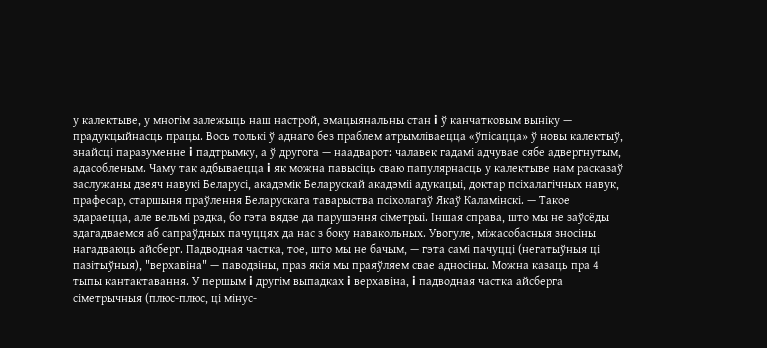у калектыве, у многiм залежыць наш настрой, эмацыянальны стан i ў канчатковым вынiку — прадукцыйнасць працы. Вось толькi ў аднаго без праблем атрымлiваецца «ўпiсацца» ў новы калектыў, знайсцi паразуменне i падтрымку, а ў другога — наадварот: чалавек гадамi адчувае сябе адвергнутым, адасобленым. Чаму так адбываецца i як можна павысiць сваю папулярнасць у калектыве нам расказаў заслужаны дзеяч навукi Беларусi, акадэмiк Беларускай акадэмii адукацыi, доктар псiхалагiчных навук, прафесар, старшыня праўлення Беларускага таварыства псiхолагаў Якаў Каламiнскi. — Такое здараецца, але вельмi рэдка, бо гэта вядзе да парушэння сiметрыi. Iншая справа, што мы не заўсёды здагадваемся аб сапраўдных пачуццях да нас з боку навакольных. Увогуле, мiжасобасныя зносiны нагадваюць айсберг. Падводная частка, тое, што мы не бачым, — гэта самi пачуццi (негатыўныя цi пазiтыўныя), "верхавiна" — паводзiны, праз якiя мы праяўляем свае адносiны. Можна казаць пра 4 тыпы кантактавання. У першым i другiм выпадках i верхавiна, i падводная частка айсберга сiметрычныя (плюс-плюс, ці мiнус-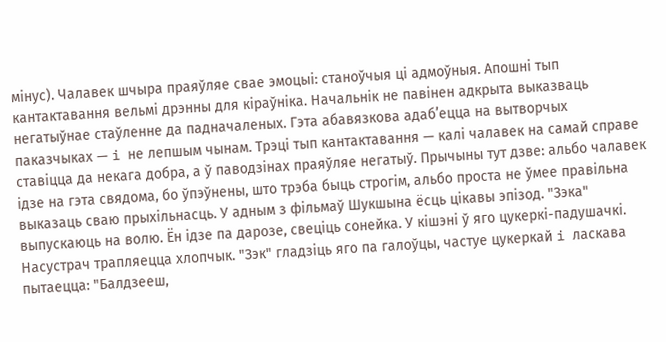мiнус). Чалавек шчыра праяўляе свае эмоцыi: станоўчыя цi адмоўныя. Апошнi тып кантактавання вельмi дрэнны для кiраўнiка. Начальнiк не павiнен адкрыта выказваць негатыўнае стаўленне да падначаленых. Гэта абавязкова адаб’ецца на вытворчых паказчыках — i не лепшым чынам. Трэцi тып кантактавання — калi чалавек на самай справе ставiцца да некага добра, а ў паводзiнах праяўляе негатыў. Прычыны тут дзве: альбо чалавек iдзе на гэта свядома, бо ўпэўнены, што трэба быць строгiм, альбо проста не ўмее правiльна выказаць сваю прыхiльнасць. У адным з фiльмаў Шукшына ёсць цiкавы эпiзод. "Зэка" выпускаюць на волю. Ён iдзе па дарозе, свецiць сонейка. У кiшэнi ў яго цукеркi-падушачкi. Насустрач трапляецца хлопчык. "Зэк" гладзiць яго па галоўцы, частуе цукеркай i ласкава пытаецца: "Балдзееш,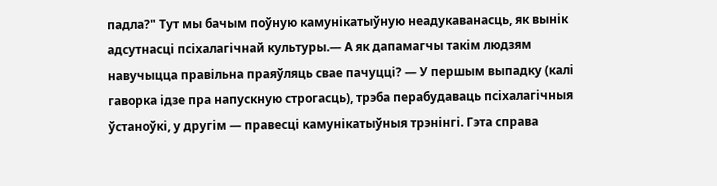падла?" Тут мы бачым поўную камунiкатыўную неадукаванасць, як вынiк адсутнасцi псiхалагiчнай культуры.— А як дапамагчы такiм людзям навучыцца правiльна праяўляць свае пачуццi? — У першым выпадку (калi гаворка iдзе пра напускную строгасць), трэба перабудаваць псiхалагiчныя ўстаноўкi, у другiм — правесцi камунiкатыўныя трэнiнгi. Гэта справа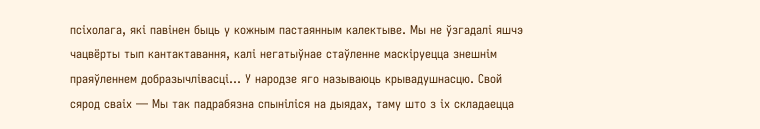псiхолага, якi павiнен быць у кожным пастаянным калектыве. Мы не ўзгадалi яшчэ чацвёрты тып кантактавання, калi негатыўнае стаўленне маскiруецца знешнiм праяўленнем добразычлiвасцi... У народзе яго называюць крывадушнасцю. Свой сярод сваiх — Мы так падрабязна спынiлiся на дыядах, таму што з iх складаецца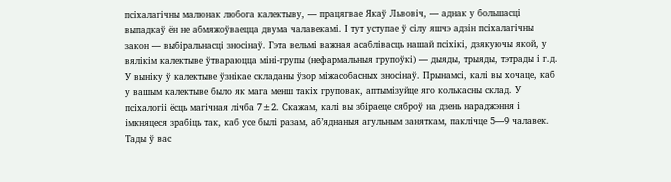псiхалагiчны малюнак любога калектыву, — працягвае Якаў Львовiч, — аднак у большасцi выпадкаў ён не абмяжоўваецца двума чалавекамi. I тут уступае ў сiлу яшчэ адзiн псiхалагiчны закон — выбiральнасцi зносiнаў. Гэта вельмi важная асаблiвасць нашай псiхiкi, дзякуючы якой, у вялiкiм калектыве ўтвараюцца мiнi-групы (нефармальныя групоўкi) — дыяды, трыяды, тэтрады i г.д. У вынiку ў калектыве ўзнiкае складаны ўзор мiжасобасных зносiнаў. Прынамсi, калi вы хочаце, каб у вашым калектыве было як мага менш такiх груповак, аптымiзуйце яго колькасны склад. У псiхалогii ёсць магiчная лiчба 7±2. Скажам, калi вы збiраеце сяброў на дзень нараджэння i iмкняцеся зрабiць так, каб усе былi разам, аб’яднаныя агульным заняткам, паклiчце 5—9 чалавек. Тады ў вас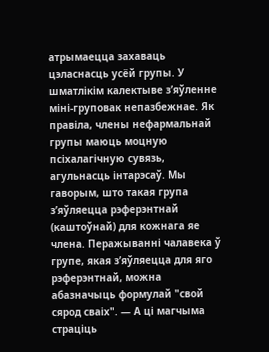атрымаецца захаваць цэласнасць усёй групы. У шматлiкiм калектыве з’яўленне мiнi-груповак непазбежнае. Як правiла, члены нефармальнай групы маюць моцную псiхалагiчную сувязь, агульнасць iнтарэсаў. Мы гаворым, што такая група з’яўляецца рэферэнтнай (каштоўнай) для кожнага яе члена. Перажываннi чалавека ў групе, якая з’яўляецца для яго рэферэнтнай, можна абазначыць формулай "свой сярод сваiх". — А цi магчыма страцiць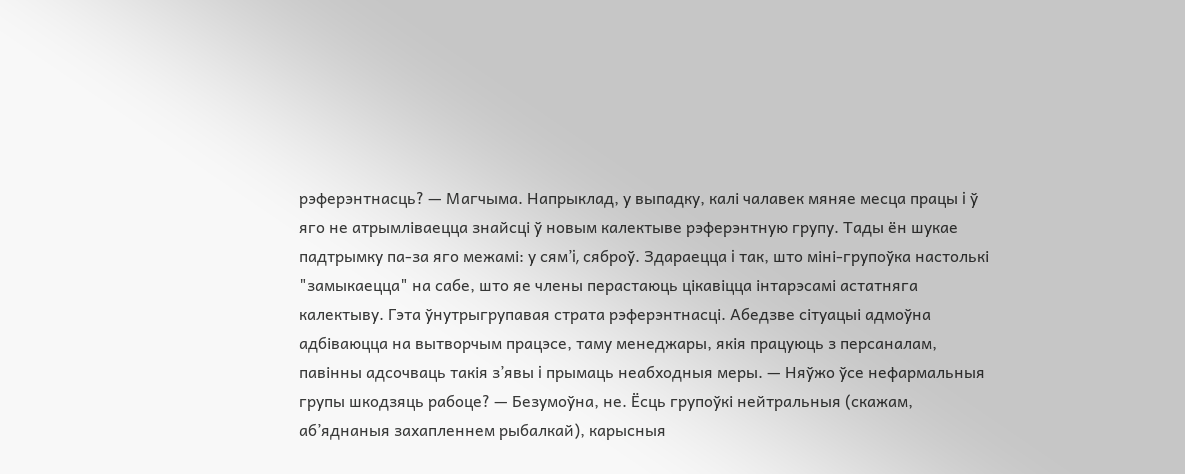рэферэнтнасць? — Магчыма. Напрыклад, у выпадку, калi чалавек мяняе месца працы i ў яго не атрымлiваецца знайсцi ў новым калектыве рэферэнтную групу. Тады ён шукае падтрымку па-за яго межамi: у сям’i, сяброў. Здараецца i так, што мiнi-групоўка настолькi "замыкаецца" на сабе, што яе члены перастаюць цiкавiцца iнтарэсамi астатняга калектыву. Гэта ўнутрыгрупавая страта рэферэнтнасцi. Абедзве сiтуацыi адмоўна адбiваюцца на вытворчым працэсе, таму менеджары, якiя працуюць з персаналам, павiнны адсочваць такiя з’явы i прымаць неабходныя меры. — Няўжо ўсе нефармальныя групы шкодзяць рабоце? — Безумоўна, не. Ёсць групоўкi нейтральныя (скажам, аб’яднаныя захапленнем рыбалкай), карысныя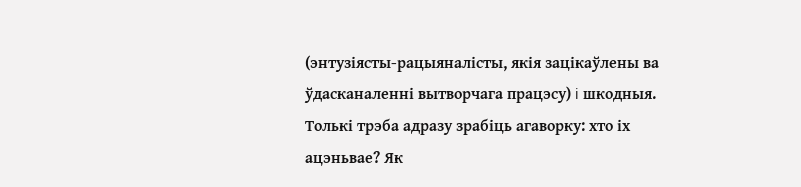(энтузiясты-рацыяналiсты, якiя зацiкаўлены ва ўдасканаленнi вытворчага працэсу) i шкодныя. Толькi трэба адразу зрабiць агаворку: хто iх ацэньвае? Як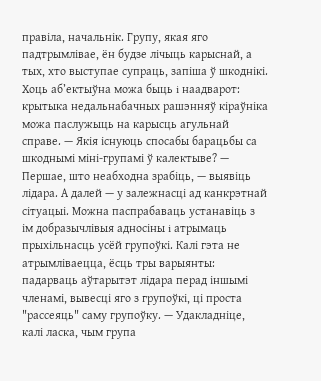правiла, начальнiк. Групу, якая яго падтрымлiвае, ён будзе лічыць карыснай, а тых, хто выступае супраць, запiша ў шкоднiкi. Хоць аб’ектыўна можа быць i наадварот: крытыка недальнабачных рашэнняў кiраўнiка можа паслужыць на карысць агульнай справе. — Якiя iснуюць спосабы барацьбы са шкоднымi мiнi-групамi ў калектыве? — Першае, што неабходна зрабiць, — выявiць лiдара. А далей — у залежнасцi ад канкрэтнай сiтуацыi. Можна паспрабаваць устанавiць з iм добразычлiвыя адносiны i атрымаць прыхiльнасць усёй групоўкi. Калi гэта не атрымлiваецца, ёсць тры варыянты: падарваць аўтарытэт лiдара перад iншымi членамi, вывесцi яго з групоўкi, цi проста "рассеяць" саму групоўку. — Удакладнiце, калi ласка, чым група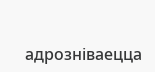адрознiваецца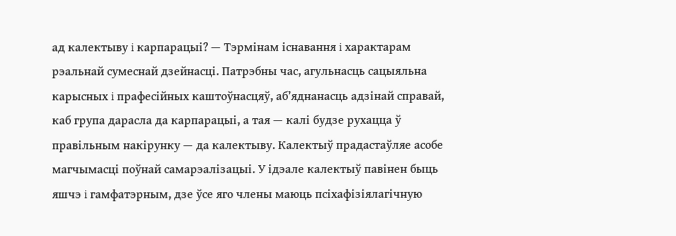ад калектыву i карпарацыi? — Тэрмiнам iснавання i характарам рэальнай сумеснай дзейнасцi. Патрэбны час, агульнасць сацыяльна карысных i прафесiйных каштоўнасцяў, аб’яднанасць адзiнай справай, каб група дарасла да карпарацыi, а тая — калi будзе рухацца ў правiльным накiрунку — да калектыву. Калектыў прадастаўляе асобе магчымасцi поўнай самарэалiзацыi. У iдэале калектыў павiнен быць яшчэ i гамфатэрным, дзе ўсе яго члены маюць псiхафiзiялагiчную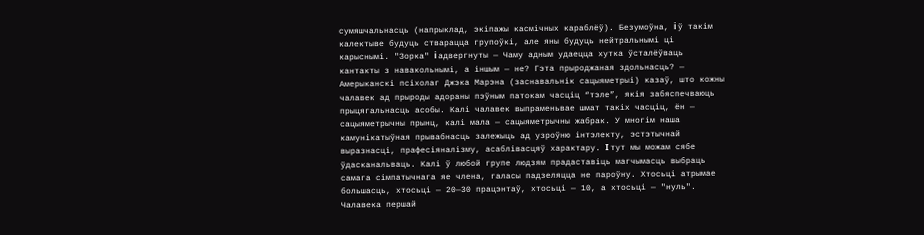сумяшчальнасць (напрыклад, экiпажы касмiчных караблёў). Безумоўна, i ў такiм калектыве будуць стварацца групоўкi, але яны будуць нейтральнымi цi карыснымi. "Зорка" i адвергнуты — Чаму адным удаецца хутка ўсталёўваць кантакты з навакольнымi, а iншым — не? Гэта прыроджаная здольнасць? — Амерыканскi псiхолаг Джэка Марэна (заснавальнiк сацыяметрыi) казаў, што кожны чалавек ад прыроды адораны пэўным патокам часцiц “тэле”, якiя забяспечваюць прыцягальнасць асобы. Калi чалавек выпраменьвае шмат такiх часцiц, ён — сацыяметрычны прынц, калi мала — сацыяметрычны жабрак. У многiм наша камунiкатыўная прывабнасць залежыць ад узроўню iнтэлекту, эстэтычнай выразнасцi, прафесiяналiзму, асаблiвасцяў характару. I тут мы можам сябе ўдасканальваць. Калi ў любой групе людзям прадаставiць магчымасць выбраць самага сiмпатычнага яе члена, галасы падзеляцца не пароўну. Хтосьцi атрымае большасць, хтосьцi — 20—30 працэнтаў, хтосьцi — 10, а хтосьцi — "нуль". Чалавека першай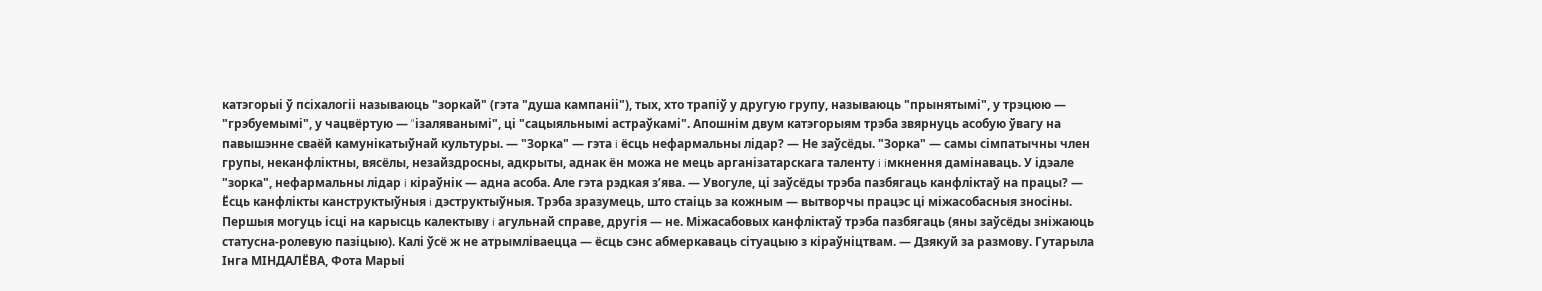катэгорыi ў псiхалогii называюць "зоркай" (гэта "душа кампанii"), тых, хто трапiў у другую групу, называюць "прынятымi", у трэцюю — "грэбуемымi", у чацвёртую — "iзаляванымi", цi "сацыяльнымi астраўкамi". Апошнiм двум катэгорыям трэба звярнуць асобую ўвагу на павышэнне сваёй камунiкатыўнай культуры. — "Зорка" — гэта i ёсць нефармальны лiдар? — Не заўсёды. "Зорка" — самы сiмпатычны член групы, неканфлiктны, вясёлы, незайздросны, адкрыты, аднак ён можа не мець арганiзатарскага таленту i iмкнення дамiнаваць. У iдэале "зорка", нефармальны лiдар i кiраўнiк — адна асоба. Але гэта рэдкая з’ява. — Увогуле, цi заўсёды трэба пазбягаць канфлiктаў на працы? — Ёсць канфлiкты канструктыўныя i дэструктыўныя. Трэба зразумець, што стаiць за кожным — вытворчы працэс цi мiжасобасныя зносiны. Першыя могуць iсцi на карысць калектыву i агульнай справе, другiя — не. Мiжасабовых канфлiктаў трэба пазбягаць (яны заўсёды знiжаюць статусна-ролевую пазiцыю). Калi ўсё ж не атрымлiваецца — ёсць сэнс абмеркаваць сiтуацыю з кiраўнiцтвам. — Дзякуй за размову. Гутарыла Iнга МIНДАЛЁВА, Фота Марыi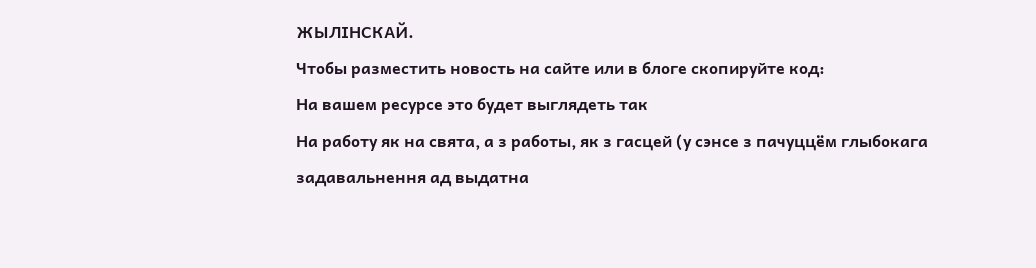ЖЫЛIНСКАЙ.
Чтобы разместить новость на сайте или в блоге скопируйте код:
На вашем ресурсе это будет выглядеть так
На работу як на свята, а з работы, як з гасцей (у сэнсе з пачуццём глыбокага задавальнення ад выдатна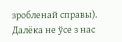зробленай справы). Далёка не ўсе з нас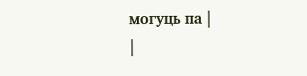могуць па |
|